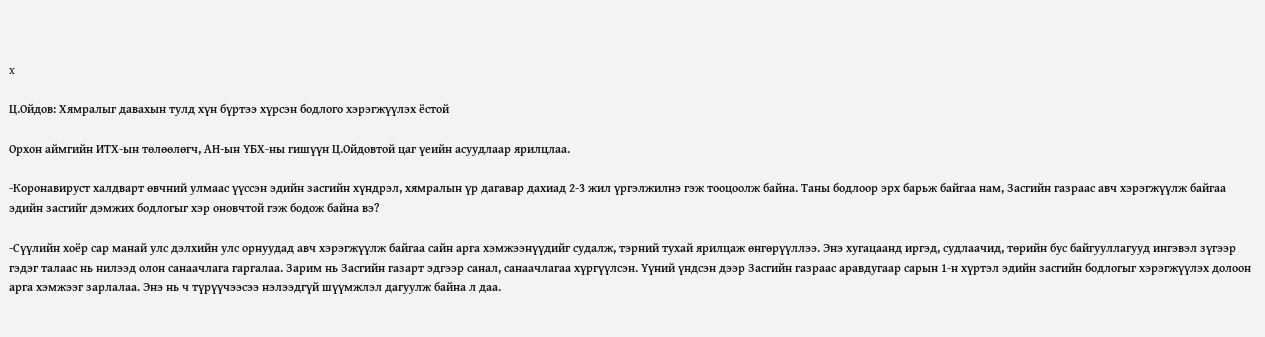x

Ц.Ойдов: Хямралыг давахын тулд хүн бүртээ хүрсэн бодлого хэрэгжүүлэх ёстой

Орхон аймгийн ИТХ-ын төлөөлөгч, АН-ын ҮБХ-ны гишүүн Ц.Ойдовтой цаг үеийн асуудлаар ярилцлаа.

-Коронавируст халдварт өвчний улмаас үүссэн эдийн засгийн хүндрэл, хямралын үр дагавар дахиад 2-3 жил үргэлжилнэ гэж тооцоолж байна. Таны бодлоор эрх барьж байгаа нам, Засгийн газраас авч хэрэгжүүлж байгаа эдийн засгийг дэмжих бодлогыг хэр оновчтой гэж бодож байна вэ?

-Сүүлийн хоёр сар манай улс дэлхийн улс орнуудад авч хэрэгжүүлж байгаа сайн арга хэмжээнүүдийг судалж, тэрний тухай ярилцаж өнгөрүүллээ. Энэ хугацаанд иргэд, судлаачид, төрийн бус байгууллагууд ингэвэл зүгээр гэдэг талаас нь нилээд олон санаачлага гаргалаа. Зарим нь Засгийн газарт эдгээр санал, санаачлагаа хүргүүлсэн. Үүний үндсэн дээр Засгийн газраас аравдугаар сарын 1-н хүртэл эдийн засгийн бодлогыг хэрэгжүүлэх долоон арга хэмжээг зарлалаа. Энэ нь ч түрүүчээсээ нэлээдгүй шүүмжлэл дагуулж байна л даа.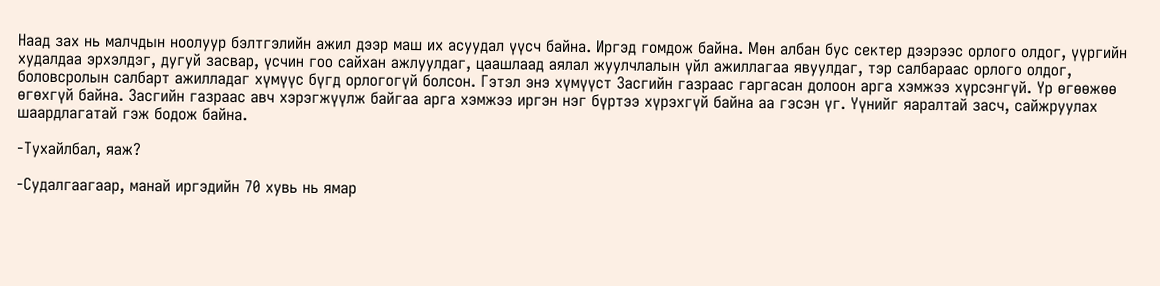Наад зах нь малчдын ноолуур бэлтгэлийн ажил дээр маш их асуудал үүсч байна. Иргэд гомдож байна. Мөн албан бус сектер дээрээс орлого олдог, үүргийн худалдаа эрхэлдэг, дугуй засвар, үсчин гоо сайхан ажлуулдаг, цаашлаад аялал жуулчлалын үйл ажиллагаа явуулдаг, тэр салбараас орлого олдог, боловсролын салбарт ажилладаг хүмүүс бүгд орлогогүй болсон. Гэтэл энэ хүмүүст Засгийн газраас гаргасан долоон арга хэмжээ хүрсэнгүй. Үр өгөөжөө өгөхгүй байна. Засгийн газраас авч хэрэгжүүлж байгаа арга хэмжээ иргэн нэг бүртээ хүрэхгүй байна аа гэсэн үг. Үүнийг яаралтай засч, сайжруулах шаардлагатай гэж бодож байна.

-Тухайлбал, яаж?

-Судалгаагаар, манай иргэдийн 70 хувь нь ямар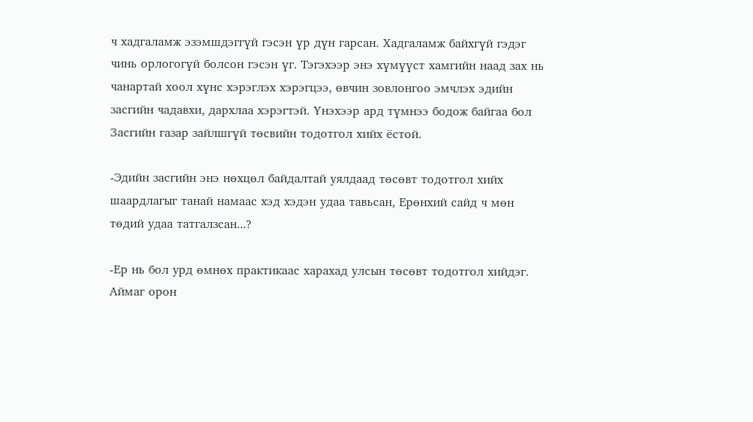ч хадгаламж эзэмшдэггүй гэсэн үр дүн гарсан. Хадгаламж байхгүй гэдэг чинь орлогогүй болсон гэсэн үг. Тэгэхээр энэ хүмүүст хамгийн наад зах нь чанартай хоол хүнс хэрэглэх хэрэгцээ, өвчин зовлонгоо эмчлэх эдийн засгийн чадавхи, дархлаа хэрэгтэй. Үнэхээр ард түмнээ бодож байгаа бол Засгийн газар зайлшгүй төсвийн тодотгол хийх ёстой.

-Эдийн засгийн энэ нөхцөл байдалтай уялдаад төсөвт тодотгол хийх шаардлагыг танай намаас хэд хэдэн удаа тавьсан, Ерөнхий сайд ч мөн төдий удаа татгалзсан...?

-Ер нь бол урд өмнөх практикаас харахад улсын төсөвт тодотгол хийдэг. Аймаг орон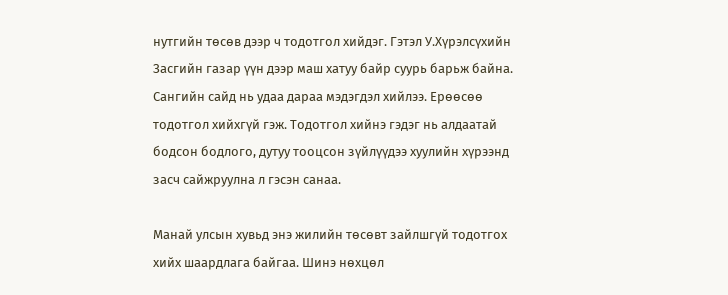нутгийн төсөв дээр ч тодотгол хийдэг. Гэтэл У.Хүрэлсүхийн Засгийн газар үүн дээр маш хатуу байр суурь барьж байна. Сангийн сайд нь удаа дараа мэдэгдэл хийлээ. Ерөөсөө тодотгол хийхгүй гэж. Тодотгол хийнэ гэдэг нь алдаатай бодсон бодлого, дутуу тооцсон зүйлүүдээ хуулийн хүрээнд засч сайжруулна л гэсэн санаа.

Манай улсын хувьд энэ жилийн төсөвт зайлшгүй тодотгох хийх шаардлага байгаа. Шинэ нөхцөл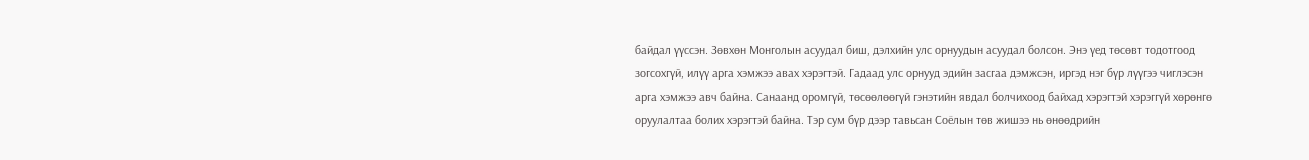байдал үүссэн. Зөвхөн Монголын асуудал биш, дэлхийн улс орнуудын асуудал болсон. Энэ үед төсөвт тодотгоод зогсохгүй, илүү арга хэмжээ авах хэрэгтэй. Гадаад улс орнууд эдийн засгаа дэмжсэн, иргэд нэг бүр лүүгээ чиглэсэн арга хэмжээ авч байна. Санаанд оромгүй, төсөөлөөгүй гэнэтийн явдал болчихоод байхад хэрэгтэй хэрэггүй хөрөнгө оруулалтаа болих хэрэгтэй байна. Тэр сум бүр дээр тавьсан Соёлын төв жишээ нь өнөөдрийн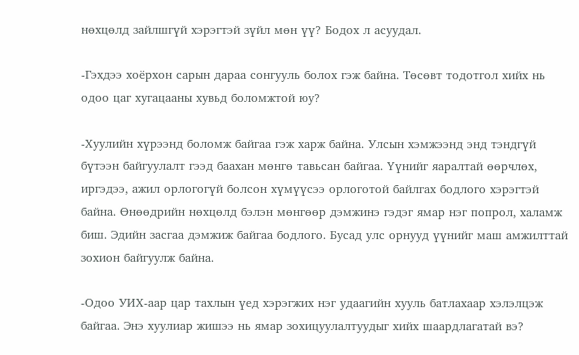нөхцөлд зайлшгүй хэрэгтэй зүйл мөн үү? Бодох л асуудал.

-Гэхдээ хоёрхон сарын дараа сонгууль болох гэж байна. Төсөвт тодотгол хийх нь одоо цаг хугацааны хувьд боломжтой юу?

-Хуулийн хүрээнд боломж байгаа гэж харж байна. Улсын хэмжээнд энд тэндгүй бүтээн байгуулалт гээд баахан мөнгө тавьсан байгаа. Үүнийг яаралтай өөрчлөх, иргэдээ, ажил орлогогүй болсон хүмүүсээ орлоготой байлгах бодлого хэрэгтэй байна. Өнөөдрийн нөхцөлд бэлэн мөнгөөр дэмжинэ гэдэг ямар нэг попрол, халамж биш. Эдийн засгаа дэмжиж байгаа бодлого. Бусад улс орнууд үүнийг маш амжилттай зохион байгуулж байна.

-Одоо УИХ-аар цар тахлын үед хэрэгжих нэг удаагийн хууль батлахаар хэлэлцэж байгаа. Энэ хуулиар жишээ нь ямар зохицуулалтуудыг хийх шаардлагатай вэ?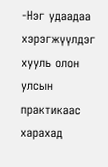-Нэг удаадаа хэрэгжүүлдэг хууль олон улсын практикаас харахад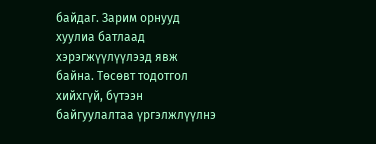байдаг. Зарим орнууд хуулиа батлаад хэрэгжүүлүүлээд явж байна. Төсөвт тодотгол хийхгүй, бүтээн байгуулалтаа үргэлжлүүлнэ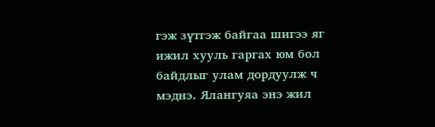гэж зүтгэж байгаа шигээ яг ижил хууль гаргах юм бол байдлыг улам дордуулж ч мэднэ. Ялангуяа энэ жил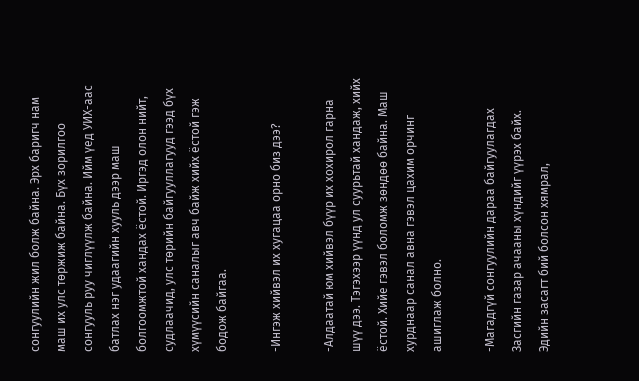сонгуулийн жил болж байна. Эрх баригч нам маш их улс төржиж байна. Бүх зорилгоо сонгууль руу чиглүүлж байна. Ийм үед УИХ-аас батлах нэг удаагийн хууль дээр маш болгоомжтой хандах ёстой. Иргэд олон нийт, судлаачид, улс төрийн байгууллагууд гээд бүх хүмүүсийн саналыг авч байж хийх ёстой гэж бодож байгаа.

-Ингэж хийвэл их хугацаа орно биз дээ?

-Алдаатай юм хийвэл бүүр их хохирол гарна шүү дээ. Тэгэхээр үүнд ул суурьтай хандаж, хийх ёстой. Хийе гэвэл боломж зөндөө байна. Маш хурднаар санал авна гэвэл цахим орчинг ашиглаж болно.

-Магадгүй сонгуулийн дараа байгуулагдах Засгийн газар ачааны хүндийг үүрэх байх. Эдийн засагт бий болсон хямрал,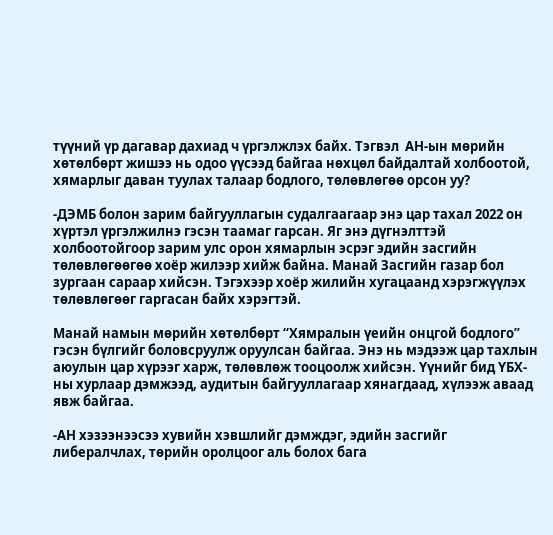түүний үр дагавар дахиад ч үргэлжлэх байх. Тэгвэл  АН-ын мөрийн хөтөлбөрт жишээ нь одоо үүсээд байгаа нөхцөл байдалтай холбоотой, хямарлыг даван туулах талаар бодлого, төлөвлөгөө орсон уу?

-ДЭМБ болон зарим байгууллагын судалгаагаар энэ цар тахал 2022 он хүртэл үргэлжилнэ гэсэн таамаг гарсан. Яг энэ дүгнэлттэй холбоотойгоор зарим улс орон хямарлын эсрэг эдийн засгийн төлөвлөгөөгөө хоёр жилээр хийж байна. Манай Засгийн газар бол зургаан сараар хийсэн. Тэгэхээр хоёр жилийн хугацаанд хэрэгжүүлэх төлөвлөгөөг гаргасан байх хэрэгтэй.

Манай намын мөрийн хөтөлбөрт “Хямралын үеийн онцгой бодлого” гэсэн бүлгийг боловсруулж оруулсан байгаа. Энэ нь мэдээж цар тахлын аюулын цар хүрээг харж, төлөвлөж тооцоолж хийсэн. Үүнийг бид ҮБХ-ны хурлаар дэмжээд, аудитын байгууллагаар хянагдаад, хүлээж аваад явж байгаа.

-АН хэзээнээсээ хувийн хэвшлийг дэмждэг, эдийн засгийг либералчлах, төрийн оролцоог аль болох бага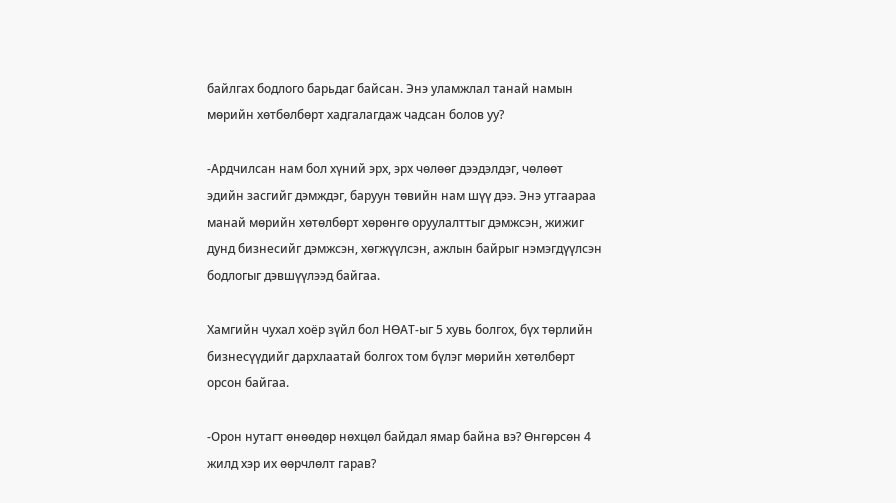байлгах бодлого барьдаг байсан. Энэ уламжлал танай намын мөрийн хөтбөлбөрт хадгалагдаж чадсан болов уу?

-Ардчилсан нам бол хүний эрх, эрх чөлөөг дээдэлдэг, чөлөөт  эдийн засгийг дэмждэг, баруун төвийн нам шүү дээ. Энэ утгаараа манай мөрийн хөтөлбөрт хөрөнгө оруулалттыг дэмжсэн, жижиг дунд бизнесийг дэмжсэн, хөгжүүлсэн, ажлын байрыг нэмэгдүүлсэн бодлогыг дэвшүүлээд байгаа.

Хамгийн чухал хоёр зүйл бол НӨАТ-ыг 5 хувь болгох, бүх төрлийн бизнесүүдийг дархлаатай болгох том бүлэг мөрийн хөтөлбөрт орсон байгаа.

-Орон нутагт өнөөдөр нөхцөл байдал ямар байна вэ? Өнгөрсөн 4 жилд хэр их өөрчлөлт гарав?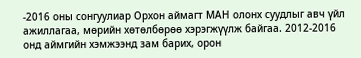-2016 оны сонгуулиар Орхон аймагт МАН олонх суудлыг авч үйл ажиллагаа, мөрийн хөтөлбөрөө хэрэгжүүлж байгаа. 2012-2016 онд аймгийн хэмжээнд зам барих, орон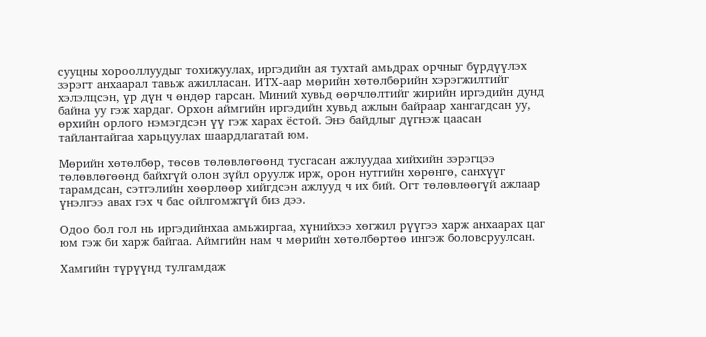сууцны хорооллуудыг тохижуулах, иргэдийн ая тухтай амьдрах орчныг бүрдүүлэх зэрэгт анхаарал тавьж ажилласан. ИТХ-аар мөрийн хөтөлбөрийн хэрэгжилтийг хэлэлцсэн, үр дүн ч өндөр гарсан. Миний хувьд өөрчлөлтийг жирийн иргэдийн дунд байна уу гэж хардаг. Орхон аймгийн иргэдийн хувьд ажлын байраар хангагдсан уу, өрхийн орлого нэмэгдсэн үү гэж харах ёстой. Энэ байдлыг дүгнэж цаасан тайлантайгаа харьцуулах шаардлагатай юм.

Мөрийн хөтөлбөр, төсөв төлөвлөгөөнд тусгасан ажлуудаа хийхийн зэрэгцээ төлөвлөгөөнд байхгүй олон зүйл оруулж ирж, орон нутгийн хөрөнгө, санхүүг тарамдсан, сэтгэлийн хөөрлөөр хийгдсэн ажлууд ч их бий. Огт төлөвлөөгүй ажлаар үнэлгээ авах гэх ч бас ойлгомжгүй биз дээ.

Одоо бол гол нь иргэдийнхаа амьжиргаа, хүнийхээ хөгжил рүүгээ харж анхаарах цаг юм гэж би харж байгаа. Аймгийн нам ч мөрийн хөтөлбөртөө ингэж боловсруулсан.

Хамгийн түрүүнд тулгамдаж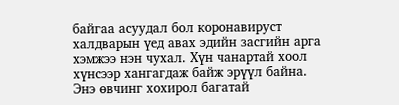байгаа асуудал бол коронавируст халдварын үед авах эдийн засгийн арга хэмжээ нэн чухал. Хүн чанартай хоол хүнсээр хангагдаж байж эрүүл байна. Энэ өвчинг хохирол багатай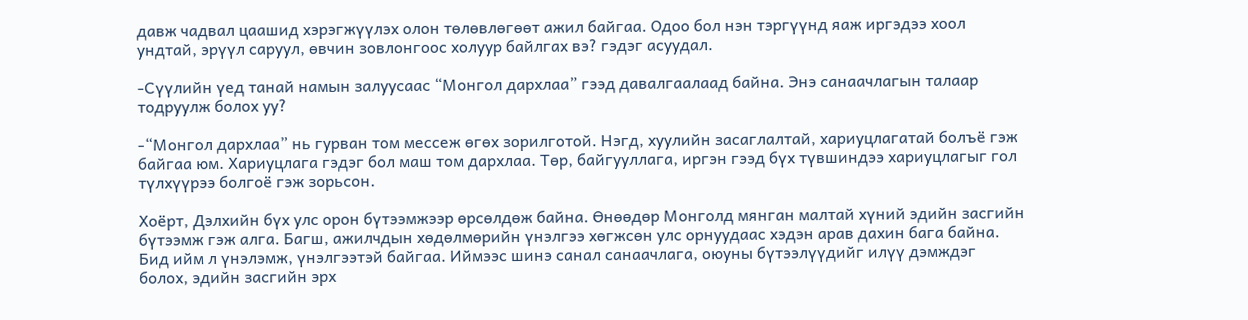давж чадвал цаашид хэрэгжүүлэх олон төлөвлөгөөт ажил байгаа. Одоо бол нэн тэргүүнд яаж иргэдээ хоол ундтай, эрүүл саруул, өвчин зовлонгоос холуур байлгах вэ? гэдэг асуудал.

-Сүүлийн үед танай намын залуусаас “Монгол дархлаа” гээд давалгаалаад байна. Энэ санаачлагын талаар тодруулж болох уу?

-“Монгол дархлаа” нь гурван том мессеж өгөх зорилготой. Нэгд, хуулийн засаглалтай, хариуцлагатай болъё гэж байгаа юм. Хариуцлага гэдэг бол маш том дархлаа. Төр, байгууллага, иргэн гээд бүх түвшиндээ хариуцлагыг гол түлхүүрээ болгоё гэж зорьсон.

Хоёрт, Дэлхийн бүх улс орон бүтээмжээр өрсөлдөж байна. Өнөөдөр Монголд мянган малтай хүний эдийн засгийн бүтээмж гэж алга. Багш, ажилчдын хөдөлмөрийн үнэлгээ хөгжсөн улс орнуудаас хэдэн арав дахин бага байна. Бид ийм л үнэлэмж, үнэлгээтэй байгаа. Иймээс шинэ санал санаачлага, оюуны бүтээлүүдийг илүү дэмждэг болох, эдийн засгийн эрх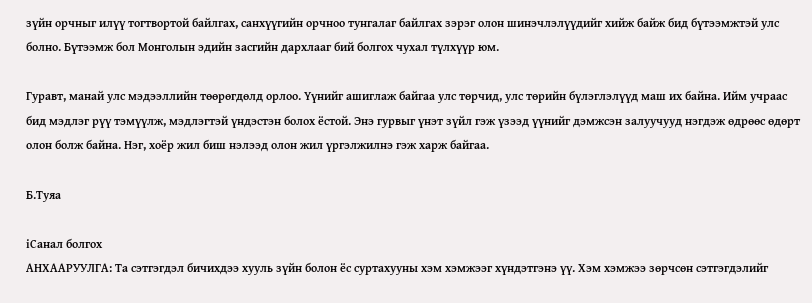зүйн орчныг илүү тогтвортой байлгах, санхүүгийн орчноо тунгалаг байлгах зэрэг олон шинэчлэлүүдийг хийж байж бид бүтээмжтэй улс болно. Бүтээмж бол Монголын эдийн засгийн дархлааг бий болгох чухал түлхүүр юм.

Гуравт, манай улс мэдээллийн төөрөгдөлд орлоо. Үүнийг ашиглаж байгаа улс төрчид, улс төрийн бүлэглэлүүд маш их байна. Ийм учраас бид мэдлэг рүү тэмүүлж, мэдлэгтэй үндэстэн болох ёстой. Энэ гурвыг үнэт зүйл гэж үзээд үүнийг дэмжсэн залуучууд нэгдэж өдрөөс өдөрт олон болж байна. Нэг, хоёр жил биш нэлээд олон жил үргэлжилнэ гэж харж байгаа.

Б.Туяа

iСанал болгох
АНХААРУУЛГА: Та сэтгэгдэл бичихдээ хууль зүйн болон ёс суртахууны хэм хэмжээг хүндэтгэнэ үү. Хэм хэмжээ зөрчсөн сэтгэгдэлийг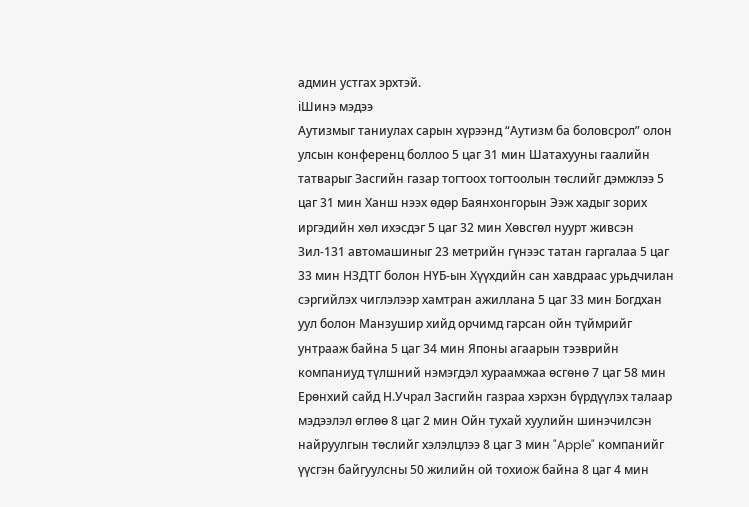админ устгах эрхтэй.
iШинэ мэдээ
Аутизмыг таниулах сарын хүрээнд “Аутизм ба боловсрол” олон улсын конференц боллоо 5 цаг 31 мин Шатахууны гаалийн татварыг Засгийн газар тогтоох тогтоолын төслийг дэмжлээ 5 цаг 31 мин Ханш нээх өдөр Баянхонгорын Ээж хадыг зорих иргэдийн хөл ихэсдэг 5 цаг 32 мин Хөвсгөл нуурт живсэн Зил-131 автомашиныг 23 метрийн гүнээс татан гаргалаа 5 цаг 33 мин НЗДТГ болон НҮБ-ын Хүүхдийн сан хавдраас урьдчилан сэргийлэх чиглэлээр хамтран ажиллана 5 цаг 33 мин Богдхан уул болон Манзушир хийд орчимд гарсан ойн түймрийг унтрааж байна 5 цаг 34 мин Японы агаарын тээврийн компаниуд түлшний нэмэгдэл хураамжаа өсгөнө 7 цаг 58 мин Ерөнхий сайд Н.Учрал Засгийн газраа хэрхэн бүрдүүлэх талаар мэдээлэл өглөө 8 цаг 2 мин Ойн тухай хуулийн шинэчилсэн найруулгын төслийг хэлэлцлээ 8 цаг 3 мин "Apple" компанийг үүсгэн байгуулсны 50 жилийн ой тохиож байна 8 цаг 4 мин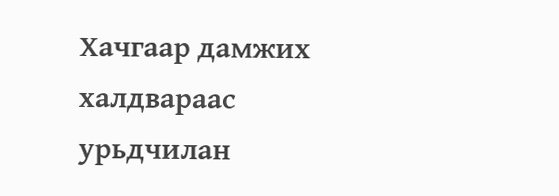Хачгаар дамжих халдвараас урьдчилан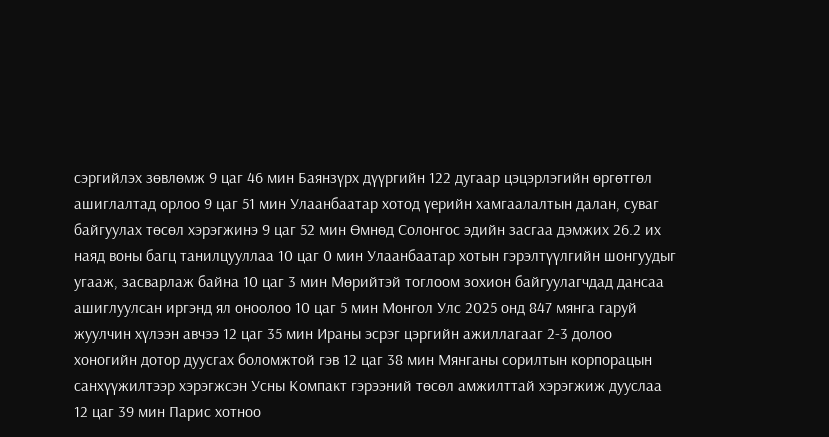сэргийлэх зөвлөмж 9 цаг 46 мин Баянзүрх дүүргийн 122 дугаар цэцэрлэгийн өргөтгөл ашиглалтад орлоо 9 цаг 51 мин Улаанбаатар хотод үерийн хамгаалалтын далан, суваг байгуулах төсөл хэрэгжинэ 9 цаг 52 мин Өмнөд Солонгос эдийн засгаа дэмжих 26.2 их наяд воны багц танилцууллаа 10 цаг 0 мин Улаанбаатар хотын гэрэлтүүлгийн шонгуудыг угааж, засварлаж байна 10 цаг 3 мин Мөрийтэй тоглоом зохион байгуулагчдад дансаа ашиглуулсан иргэнд ял оноолоо 10 цаг 5 мин Монгол Улс 2025 онд 847 мянга гаруй жуулчин хүлээн авчээ 12 цаг 35 мин Ираны эсрэг цэргийн ажиллагааг 2-3 долоо хоногийн дотор дуусгах боломжтой гэв 12 цаг 38 мин Мянганы сорилтын корпорацын санхүүжилтээр хэрэгжсэн Усны Компакт гэрээний төсөл амжилттай хэрэгжиж дууслаа 12 цаг 39 мин Парис хотноо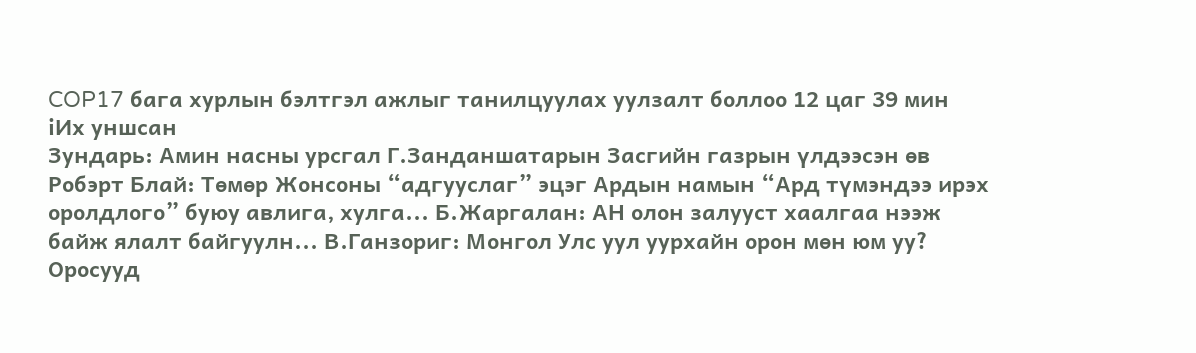COP17 бага хурлын бэлтгэл ажлыг танилцуулах уулзалт боллоо 12 цаг 39 мин
iИх уншсан
Зундарь: Амин насны урсгал Г.Занданшатарын Засгийн газрын үлдээсэн өв Робэрт Блай: Төмөр Жонсоны “адгууслаг” эцэг Ардын намын “Ард түмэндээ ирэх оролдлого” буюу авлига, хулга... Б.Жаргалан: АН олон залууст хаалгаа нээж байж ялалт байгуулн... В.Ганзориг: Монгол Улс уул уурхайн орон мөн юм уу? Оросууд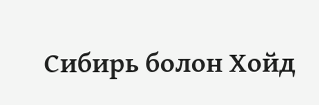Сибирь болон Хойд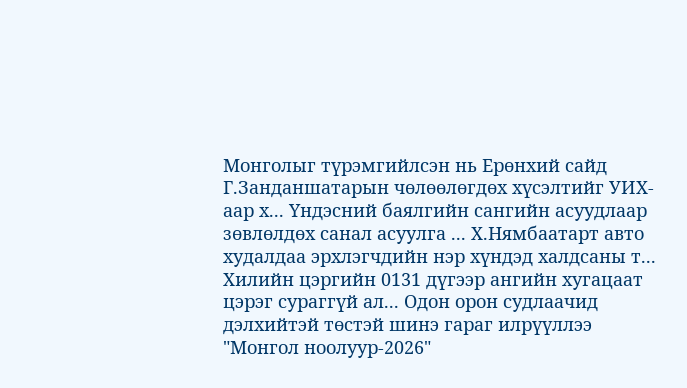Монголыг түрэмгийлсэн нь Ерөнхий сайд Г.Занданшатарын чөлөөлөгдөх хүсэлтийг УИХ-аар х... Үндэсний баялгийн сангийн асуудлаар зөвлөлдөх санал асуулга ... Х.Нямбаатарт авто худалдаа эрхлэгчдийн нэр хүндэд халдсаны т... Хилийн цэргийн 0131 дүгээр ангийн хугацаат цэрэг сураггүй ал... Одон орон судлаачид дэлхийтэй төстэй шинэ гараг илрүүллээ "Монгол ноолуур-2026"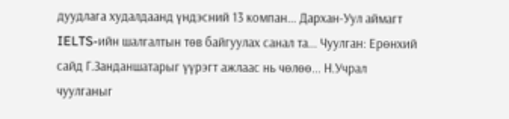дуудлага худалдаанд үндэсний 13 компан... Дархан-Уул аймагт IELTS-ийн шалгалтын төв байгуулах санал та... Чуулган: Ерөнхий сайд Г.Занданшатарыг үүрэгт ажлаас нь чөлөө... Н.Учрал чуулганыг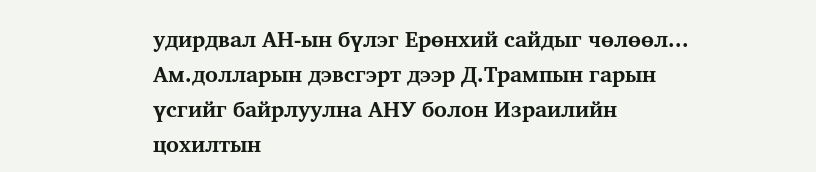удирдвал АН-ын бүлэг Ерөнхий сайдыг чөлөөл... Ам.долларын дэвсгэрт дээр Д.Трампын гарын үсгийг байрлуулна АНУ болон Израилийн цохилтын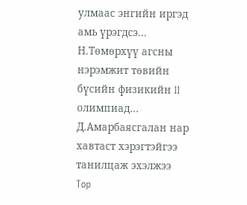улмаас энгийн иргэд амь үрэгдсэ... Н.Төмөрхүү агсны нэрэмжит төвийн бүсийн физикийн II олимпиад... Д.Амарбаясгалан нар хавтаст хэрэгтэйгээ танилцаж эхэлжээ
Top